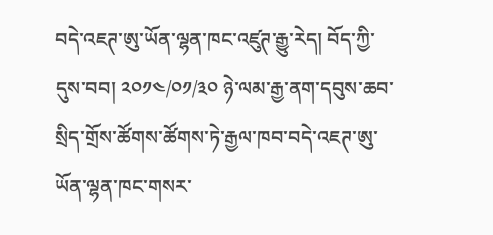བདེ་འཇཊ་ཨུ་ཡོན་ལྷན་ཁང་འཛུཊ་རྒྱུ་རེད། བོད་ཀྱི་དུས་བབ། ༢༠༡༤/༠༡/༣༠ ཉེ་ལམ་རྒྱ་ནག་དབུས་ཆབ་སྲིད་གྲོས་ཚོགས་ཚོགས་ཏེ་རྒྱལ་ཁབ་བདེ་འཇཊ་ཨུ་ཡོན་ལྷན་ཁང་གསར་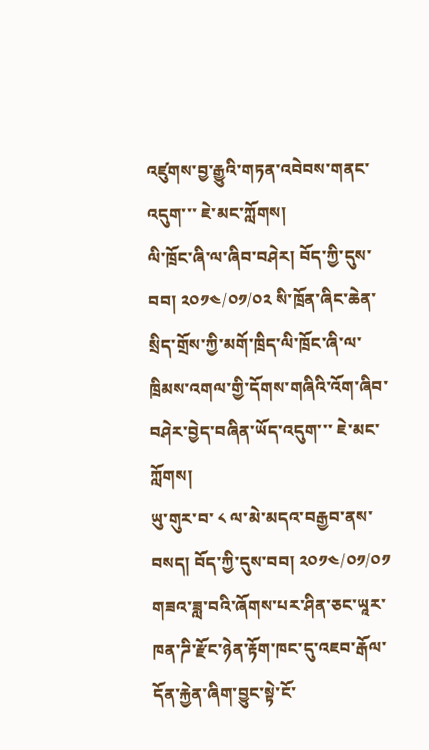འཛུགས་བྱ་རྒྱུའི་གཏན་འབེབས་གནང་འདུག་་་ ཇེ་མང་ཀློགས།
ལི་ཁྲོང་ཞི་ལ་ཞིབ་བཤེར། བོད་ཀྱི་དུས་བབ། ༢༠༡༤/༠༡/༠༢ སི་ཁྲོན་ཞིང་ཆེན་སྲིད་གྲོས་ཀྱི་མགོ་ཁྲིད་ལི་ཁྲོང་ཞི་ལ་ཁྲིམས་འགལ་གྱི་དོགས་གཞིའི་འོག་ཞིབ་བཤེར་བྱེད་བཞིན་ཡོད་འདུག་་་ ཇེ་མང་ཀློགས།
ཡུ་གུར་བ་ ༨ ལ་མེ་མདའ་བརྒྱབ་ནས་བསད། བོད་ཀྱི་དུས་བབ། ༢༠༡༤/༠༡/༠༡ གཟའ་ཟླ་བའི་ཞོགས་པར་ཤིན་ཅང་ཡཱར་ཁན་ཌི་རྫོང་ཉེན་རྟོག་ཁང་དུ་འཇབ་རྒོལ་དོན་རྐྱེན་ཞིག་བྱུང་སྟེ་ངོ་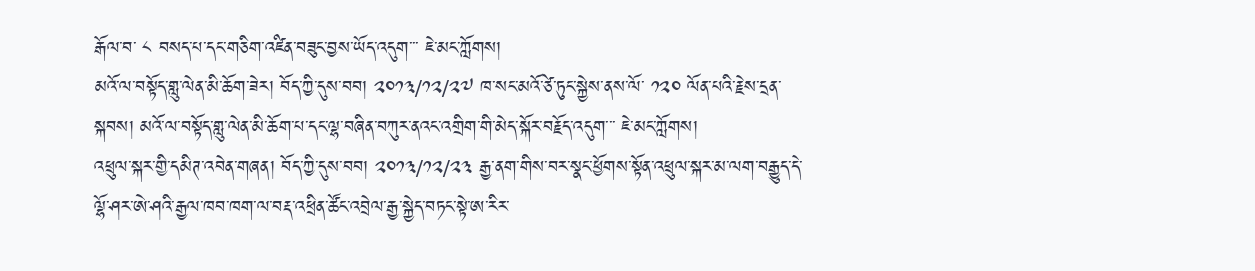རྒོལ་བ་ ༨ བསད་པ་དང་གཅིག་འཛིན་བཟུང་བྱས་ཡོད་འདུག་་་ ཇེ་མང་ཀློགས།
མའོ་ལ་བསྟོད་གླུ་ལེན་མི་ཆོག་ཟེར། བོད་ཀྱི་དུས་བབ། ༢༠༡༣/༡༢/༢༧ ཁ་སང་མའོ་ཙེ་ཏུང་སྐྱེས་ནས་ལོ་ ༡༢༠ ལོན་པའི་རྗེས་དྲན་སྐབས། མའོ་ལ་བསྟོད་གླུ་ལེན་མི་ཆོག་པ་དང་ལྷ་བཞིན་བཀུར་ནའང་འགྲིག་གི་མེད་སྐོར་བརྗོད་འདུག་་་ ཇེ་མང་ཀློགས།
འཕྲུལ་སྐར་གྱི་དམིཊ་འབེན་གཞན། བོད་ཀྱི་དུས་བབ། ༢༠༡༣/༡༢/༢༣ རྒྱ་ནག་གིས་བར་སྣང་ཕྱོགས་སྟོན་འཕྲུལ་སྐར་མ་ལག་བརྒྱུད་དེ་ལྷོ་ཤར་ཨེ་ཤའི་རྒྱལ་ཁབ་ཁག་ལ་བརྡ་འཕྲིན་ཚོང་འབྲེལ་རྒྱ་སྐྱེད་བཏང་སྟེ་ཨ་རིར་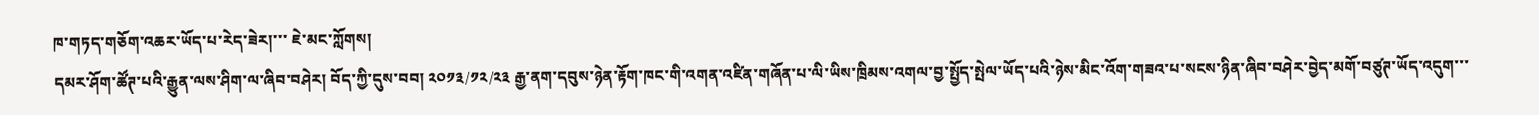ཁ་གཏད་གཅོག་འཆར་ཡོད་པ་རེད་ཟེར།་་་ ཇེ་མང་ཀློགས།
དམར་ཤོག་ཚོཊ་པའི་རྒྱུན་ལས་ཤིག་ལ་ཞིབ་བཤེར། བོད་ཀྱི་དུས་བབ། ༢༠༡༣/༡༢/༢༣ རྒྱ་ནག་དབུས་ཉེན་རྟོག་ཁང་གི་འགན་འཛིན་གཞོན་པ་ལི་ཡིས་ཁྲིམས་འགལ་བྱ་སྤྱོད་སྤེལ་ཡོད་པའི་ཉེས་མིང་འོག་གཟའ་པ་སངས་ཉིན་ཞིབ་བཤེར་བྱེད་མགོ་བཙུཊ་ཡོད་འདུག་་་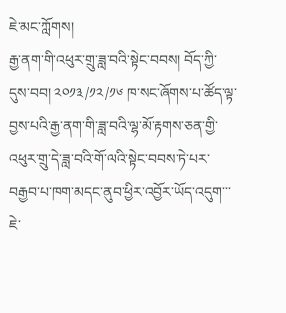ཇེ་མང་ཀློགས།
རྒྱ་ནག་གི་འཕུར་གྲུ་ཟླ་བའི་སྟེང་བབས། བོད་ཀྱི་དུས་བབ། ༢༠༡༣/༡༢/༡༦ ཁ་སང་ཞོགས་པ་ཚོད་ལྟ་བྱས་པའི་རྒྱ་ནག་གི་ཟླ་བའི་ལྷ་མོ་རྟགས་ཅན་གྱི་འཕུར་གྲུ་དེ་ཟླ་བའི་གོ་ལའི་སྟེང་བབས་ཏེ་པར་བརྒྱབ་པ་ཁག་མདང་ནུབ་ཕྱིར་འབྱོར་ཡོད་འདུག་་་ ཇེ་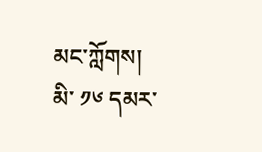མང་ཀློགས།
མི་ ༡༦ དམར་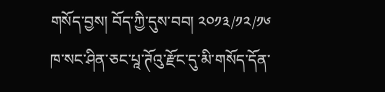གསོད་བྱས། བོད་ཀྱི་དུས་བབ། ༢༠༡༣/༡༢/༡༦ ཁ་སང་ཤིན་ཅང་པཱ་ཊོའུ་རྫོང་དུ་མི་གསོད་དོན་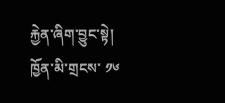རྐྱེན་ཞིག་བྱུང་སྟེ། ཁྱོན་མི་གྲངས་ ༡༦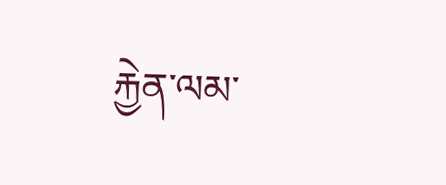རྐྱེན་ལམ་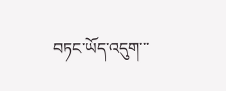བཏང་ཡོད་འདུག་་་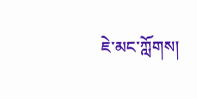ཇེ་མང་ཀློགས།